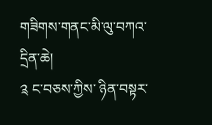གཟིགས་གནང་མི་ལུ་བཀའ་དྲིན་ཆེ།
༉ ང་བཅས་ཀྱིས་ ཉིན་བསྟར་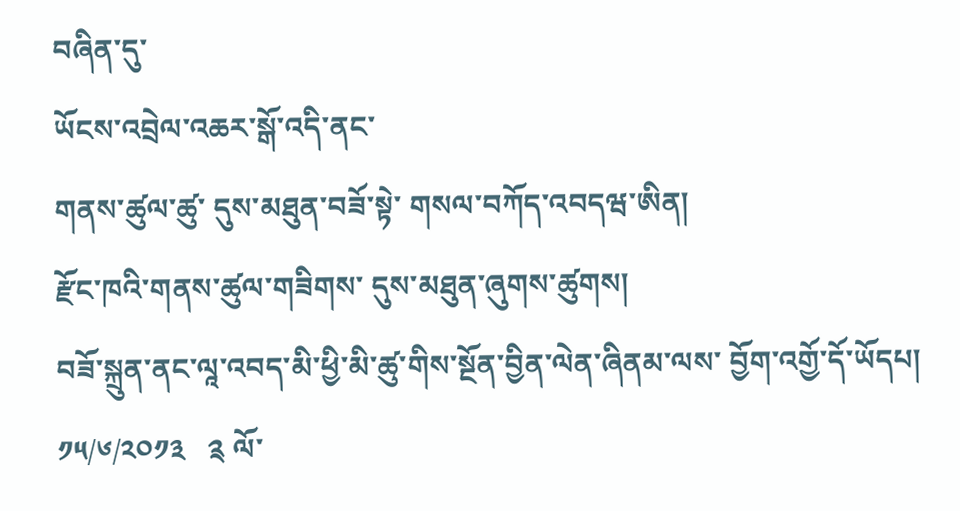བཞིན་དུ་
ཡོངས་འབྲེལ་འཆར་སྒོ་འདི་ནང་
གནས་ཚུལ་ཚུ་ དུས་མཐུན་བཟོ་སྟེ་ གསལ་བཀོད་འབདཝ་ཨིན།
རྫོང་ཁའི་གནས་ཚུལ་གཟིགས་ དུས་མཐུན་ཞུགས་ཚུགས།
བཟོ་སྐྲུན་ནང་ལཱ་འབད་མི་ཕྱི་མི་ཚུ་གིས་སྔོན་བྱིན་ལེན་ཞིནམ་ལས་ བྱོག་འགྱོ་དོ་ཡོདཔ།
༡༥/༦/༢༠༡༣   ༉ ལོ་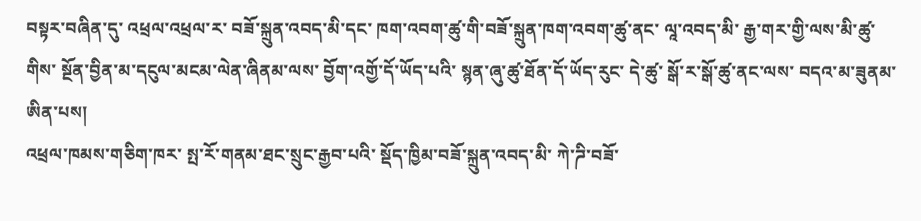བསྟར་བཞིན་དུ་ འཕྲལ་འཕྲལ་ར་ བཟོ་སྐྲུན་འབད་མི་དང་ ཁག་འབག་ཚུ་གི་བཟོ་སྐྲུན་ཁག་འབག་ཚུ་ནང་ ལཱ་འབད་མི་ རྒྱ་གར་གྱི་ལས་མི་ཚུ་གིས་ སྔོན་བྱིན་མ་དངུལ་མངམ་ལེན་ཞིནམ་ལས་ བྱོག་འགྱོ་དོ་ཡོད་པའི་ སྙན་ཞུ་ཚུ་ཐོན་དོ་ཡོད་རུང་ དེ་ཚུ་ སྒོ་ར་སྒོ་ཚུ་ནང་ལས་ བདའ་མ་ཟུནམ་ཨིན་པས།
འཕྲལ་ཁམས་གཅིག་ཁར་ སྤ་རོ་གནམ་ཐང་སྲུང་རྒྱབ་པའི་ སྡོད་ཁྱིམ་བཟོ་སྐྲུན་འབད་མི་ ཀེ་ཌི་བཟོ་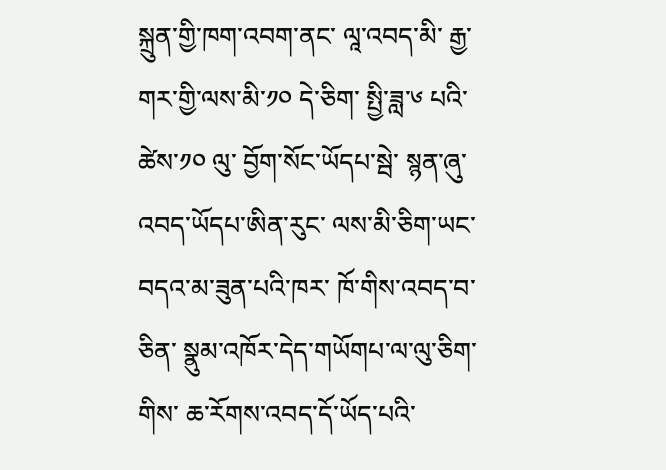སྐྲུན་གྱི་ཁག་འབག་ནང་ ལཱ་འབད་མི་ རྒྱ་གར་གྱི་ལས་མི་༡༠ དེ་ཅིག་ སྤྱི་ཟླ་༦ པའི་ཚེས་༡༠ ལུ་ བྱོག་སོང་ཡོདཔ་སྦེ་ སྙན་ཞུ་འབད་ཡོདཔ་ཨིན་རུང་ ལས་མི་ཅིག་ཡང་བདའ་མ་ཟུན་པའི་ཁར་ ཁོ་གིས་འབད་བ་ཅིན་ སྣུམ་འཁོར་དེད་གཡོགཔ་ལ་ལུ་ཅིག་གིས་ ཆ་རོགས་འབད་དོ་ཡོད་པའི་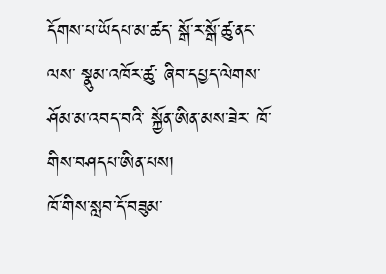དོགས་པ་ཡོདཔ་མ་ཚད་ སྒོ་ར་སྒོ་ཚུ་ནང་ལས་ སྣུམ་འཁོར་ཚུ་ ཞིབ་དཔྱད་ལེགས་ཤོམ་མ་འབད་བའི་ སྐྱོན་ཨིན་མས་ཟེར་ ཁོ་གིས་བཤདཔ་ཨིན་པས།
ཁོ་གིས་སླབ་དོ་བཟུམ་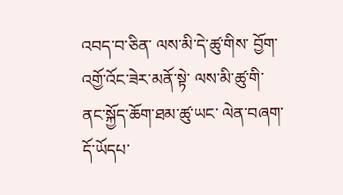འབད་བ་ཅིན་ ལས་མི་དེ་ཚུ་གིས་ བྱོག་འགྱོ་འོང་ཟེར་མནོ་སྟེ་ ལས་མི་ཚུ་གི་ ནང་སྐྱོད་ཆོག་ཐམ་ཚུ་ཡང་ ལེན་བཞག་དོ་ཡོདཔ་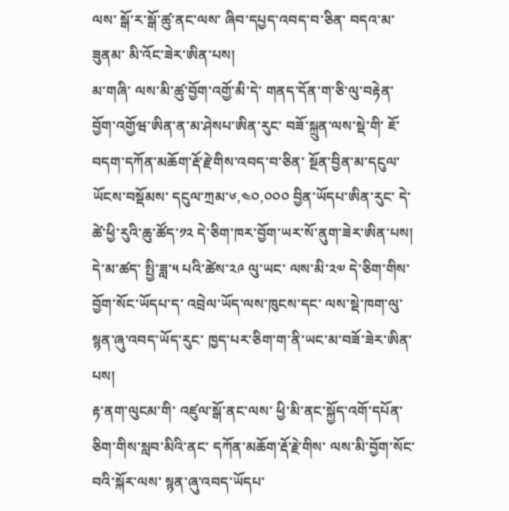ལས་ སྒོ་ར་སྒོ་ཚུ་ནང་ལས་ ཞིབ་དཔྱད་འབད་བ་ཅིན་ བདའ་མ་ཟུནམ་ མི་འོང་ཟེར་ཨིན་པས།
མ་གཞི་ ལས་མི་ཚུ་བྱོག་འགྱོ་མི་དེ་ གནད་དོན་ག་ཅི་ལུ་བརྟེན་ བྱོག་འགྱོཝ་ཨིན་ན་མ་ཤེསཔ་ཨིན་རུང་ བཟོ་སྐྲུན་ལས་སྡེ་གི་ ཇོ་བདག་དཀོན་མཆོག་རྡོ་རྗེ་གིས་འབད་བ་ཅིན་ སྔོན་བྱིན་མ་དངུལ་ཡོངས་བསྡོམས་ དངུལ་ཀྲམ་༦,༤༠,༠༠༠ བྱིན་ཡོདཔ་ཨིན་རུང་ དེ་ཚེ་ཕྱི་རུའི་ཆུ་ཚོད་༡༢ དེ་ཅིག་ཁར་བྱོག་ཡར་སོ་ནུག་ཟེར་ཨིན་པས།
དེ་མ་ཚད་ སྤྱི་ཟླ་༥ པའི་ཚེས་༢༩ ལུ་ཡང་ ལས་མི་༢༧ དེ་ཅིག་གིས་ བྱོག་སོང་ཡོདཔ་ད་ འབྲེལ་ཡོད་ལས་ཁུངས་དང་ ལས་སྡེ་ཁག་ལུ་ སྙན་ཞུ་འབད་ཡོད་རུང་ ཁྱད་པར་ཅིག་ག་ནི་ཡང་མ་བཟོ་ཟེར་ཨིན་པས།
རྟ་ནག་ལུངམ་གི་ འཛུལ་སྒོ་ནང་ལས་ ཕྱི་མི་ནང་སྐྱོད་འགོ་དཔོན་ཅིག་གིས་སླབ་མིའི་ནང་ དཀོན་མཆོག་རྡོ་རྗེ་གིས་ ལས་མི་བྱོག་སོང་བའི་སྐོར་ལས་ སྙན་ཞུ་འབད་ཡོདཔ་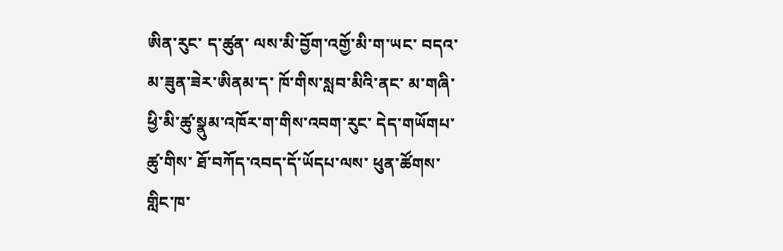ཨིན་རུང་ ད་ཚུན་ ལས་མི་བྱོག་འགྱོ་མི་ག་ཡང་ བདའ་མ་ཟུན་ཟེར་ཨིནམ་ད་ ཁོ་གིས་སླབ་མིའི་ནང་ མ་གཞི་ ཕྱི་མི་ཚུ་སྣུམ་འཁོར་ག་གིས་འབག་རུང་ དེད་གཡོགཔ་ཚུ་གིས་ ཐོ་བཀོད་འབད་དོ་ཡོདཔ་ལས་ ཕུན་ཚོགས་གླིང་ཁ་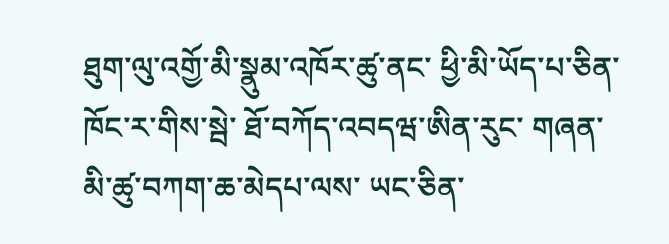ཐུག་ལུ་འགྱོ་མི་སྣུམ་འཁོར་ཚུ་ནང་ ཕྱི་མི་ཡོད་པ་ཅིན་ ཁོང་ར་གིས་སྦེ་ ཐོ་བཀོད་འབདཝ་ཨིན་རུང་ གཞན་མི་ཚུ་བཀག་ཆ་མེདཔ་ལས་ ཡང་ཅིན་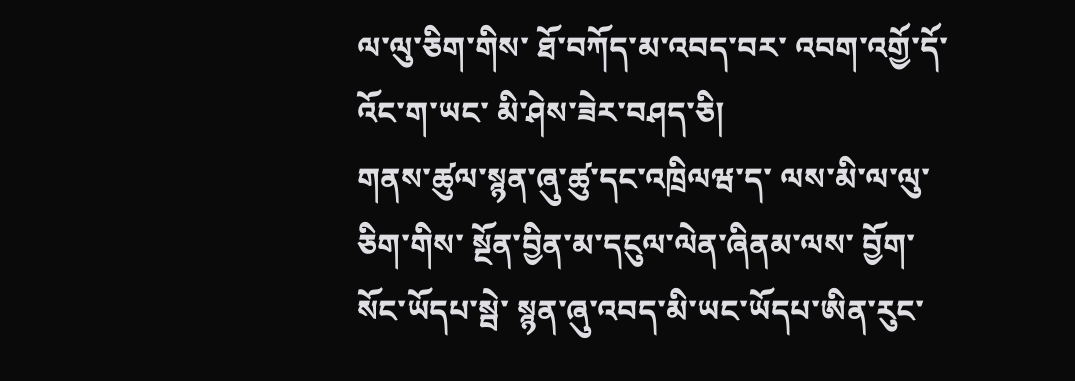ལ་ལུ་ཅིག་གིས་ ཐོ་བཀོད་མ་འབད་བར་ འབག་འགྱོ་དོ་འོང་ག་ཡང་ མི་ཤེས་ཟེར་བཤད་ཅི།
གནས་ཚུལ་སྙན་ཞུ་ཚུ་དང་འཁྲིལཝ་ད་ ལས་མི་ལ་ལུ་ཅིག་གིས་ སྔོན་བྱིན་མ་དངུལ་ལེན་ཞིནམ་ལས་ བྱོག་སོང་ཡོདཔ་སྦེ་ སྙན་ཞུ་འབད་མི་ཡང་ཡོདཔ་ཨིན་རུང་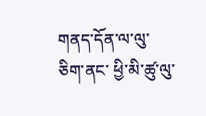གནད་དོན་ལ་ལུ་ཅིག་ནང་ ཕྱི་མི་ཚུ་ལུ་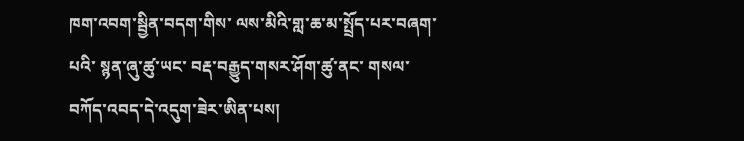ཁག་འབག་སྦྱིན་བདག་གིས་ ལས་མིའི་གླ་ཆ་མ་སྤྲོད་པར་བཞག་པའི་ སྙན་ཞུ་ཚུ་ཡང་ བརྡ་བརྒྱུད་གསར་ཤོག་ཚུ་ནང་ གསལ་བཀོད་འབད་དེ་འདུག་ཟེར་ཨིན་པས།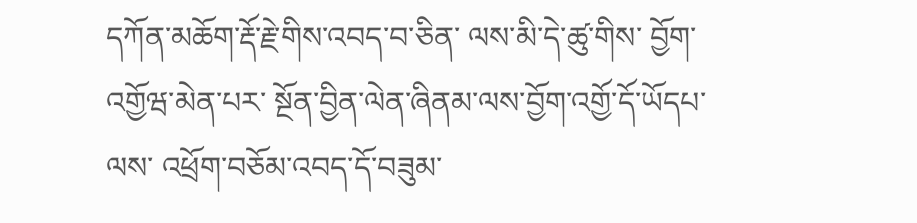དཀོན་མཆོག་རྡོ་རྗེ་གིས་འབད་བ་ཅིན་ ལས་མི་དེ་ཚུ་གིས་ བྱོག་འགྱོཝ་མེན་པར་ སྔོན་བྱིན་ལེན་ཞིནམ་ལས་བྱོག་འགྱོ་དོ་ཡོདཔ་ལས་ འཕྲོག་བཅོམ་འབད་དོ་བཟུམ་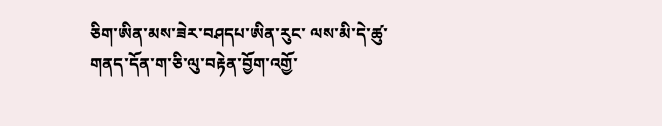ཅིག་ཨིན་མས་ཟེར་བཤདཔ་ཨིན་རུང་ ལས་མི་དེ་ཚུ་ གནད་དོན་ག་ཅི་ལུ་བརྟེན་བྱོག་འགྱོ་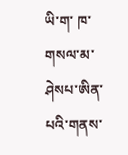ཡི་ག་ ཁ་གསལ་མ་ཤེསཔ་ཨིན་པའི་གནས་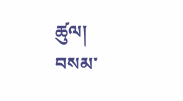ཚུལ།
བསམ་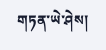གཏན་ཡེ་ཤེས།